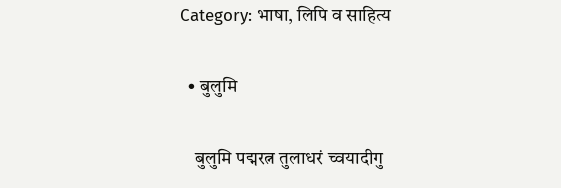Category: भाषा, लिपि व साहित्य

  • बुलुमि

    बुलुमि पद्मरत्न तुलाधरं च्वयादीगु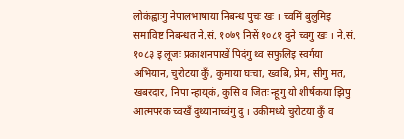लोकंह्वाःगु नेपालभाषाया निबन्ध पुचः खः । च्वमिं बुलुमिइ समाविष्ट निबन्धत ने.सं. १०७९ निसें १०८१ दुने च्वगु खः । ने.सं. १०८३ इ लूजः प्रकाशनपाखें पिदंगु थ्व सफुलिइ स्वर्गया अभियान, चुरोटया कुँ, कुमाया घःचा, ख्वबि, प्रेम, सीगु मत, खबरदार, निपा न्हाय्‌कं, कुसि व जितः न्हूगु यो शीर्षकया झिपु आत्मपरक च्वखँ दुथ्यानाच्वंगु दु । उकीमध्ये चुरोटया कुँ व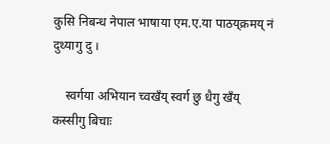कुसि निबन्ध नेपाल भाषाया एम.ए.या पाठय्‌क्रमय् नं दुथ्यागु दु ।

    स्वर्गया अभियान च्वखँय् स्वर्ग छु धैगु खँय् कस्सीगु बिचाः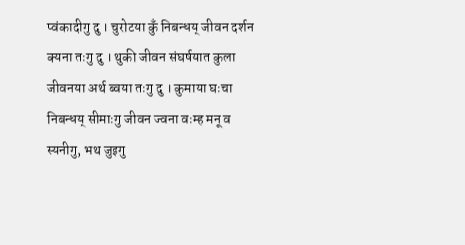प्वंकादीगु दु । चुरोटया कुँ निबन्धय् जीवन दर्शन क्यना तःगु दु । थुकी जीवन संघर्षयात कुला जीवनया अर्थ ब्वया तःगु दु । कुमाया घःचा निबन्धय् सीमाःगु जीवन ज्वना वःम्ह मनू व स्यनीगु, भथ जुइगु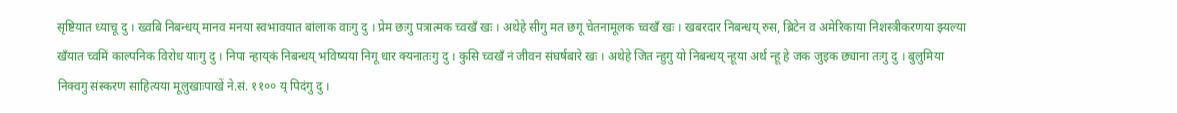सृष्टियात ध्याचू दु । ख्वबि निबन्धय् मानव मनया स्वभावयात बांलाक वाःगु दु । प्रेम छःगु पत्रात्मक च्वखँ खः । अथेहे सीगु मत छगू चेतनामूलक च्वखँ खः । खबरदार निबन्धय् रुस, ब्रिटेन व अमेरिकाया निशस्त्रीकरणया झ्यल्या खँयात च्वमिं काल्पनिक विरोध याःगु दु । निपा न्हाय्‌कं निबन्धय् भविष्यया निगू धार क्यनातःगु दु । कुसि च्वखँ नं जीवन संघर्षबारे खः । अथेहे जित न्हुगु यो निबन्धय् न्हूया अर्थ न्हू हे जक जुइक छ्याना तःगु दु । बुलुमिया निक्वगु संस्करण साहित्यया मूलुखाःपाखें ने.सं. ११०० य् पिदंगु दु ।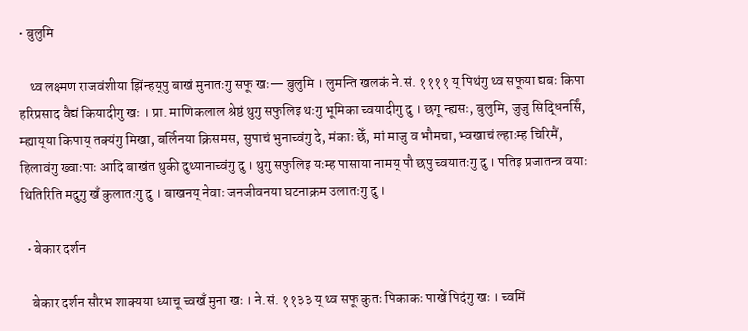• बुलुमि

    थ्व लक्ष्मण राजवंशीया झिंन्हय्‌पु बाखं मुनातःगु सफू खः— बुलुमि । लुमन्ति खलकं ने.सं. ११११ य् पिथंगु थ्व सफूया द्यबः किपा हरिप्रसाद वैद्यं कियादीगु खः । प्रा. माणिकलाल श्रेष्ठं थुगु सफुलिइ थःगु भूमिका च्वयादीगु दु । छगू न्ह्यसः, बुलुमि, जुजु सिद्धिनर्सिं, म्ह्याय्‌या किपाय् तक्यंगु मिखा, बर्लिनया क्रिसमस, सुपाचं भुनाच्वंगु दे, मंकाः छेँ, मां माजु व भौमचा, भ्वखाचं ल्हाःम्ह चिरिमैं, हिलावंगु ख्वाःपाः आदि बाखंत थुकी दुथ्यानाच्वंगु दु । थुगु सफुलिइ यःम्ह पासाया नामय् पौ छपु च्वयातःगु दु । पतिइ प्रजातन्त्र वयाः थितिरिति मदुगु खँ कुलातःगु दु । बाखनय् नेवाः जनजीवनया घटनाक्रम उलातःगु दु ।

  • बेकार दर्शन

    बेकार दर्शन सौरभ शाक्यया ध्याचू च्वखँ मुना खः । ने.सं. ११३३ य् थ्व सफू कुतः पिकाकः पाखें पिदंगु खः । च्वमिं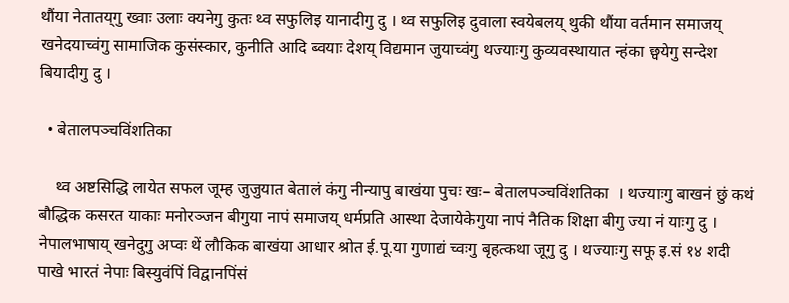थौंया नेतातय्‌गु ख्वाः उलाः क्यनेगु कुतः थ्व सफुलिइ यानादीगु दु । थ्व सफुलिइ दुवाला स्वयेबलय् थुकी थौंया वर्तमान समाजय् खनेदयाच्वंगु सामाजिक कुसंस्कार, कुनीति आदि ब्वयाः देशय् विद्यमान जुयाच्वंगु थज्याःगु कुव्यवस्थायात न्हंका छ्वयेगु सन्देश बियादीगु दु ।

  • बेतालपञ्चविंशतिका

    थ्व अष्टसिद्धि लायेत सफल जूम्ह जुजुयात बेतालं कंगु नीन्यापु बाखंया पुचः खः– बेतालपञ्चविंशतिका  । थज्याःगु बाखनं छुं कथं बौद्धिक कसरत याकाः मनोरञ्जन बीगुया नापं समाजय् धर्मप्रति आस्था देजायेकेगुया नापं नैतिक शिक्षा बीगु ज्या नं याःगु दु । नेपालभाषाय् खनेदुगु अप्वः थें लौकिक बाखंया आधार श्रोत ई.पू.या गुणाद्यं च्वःगु बृहत्कथा जूगु दु । थज्याःगु सफू इ.सं १४ शदी पाखे भारतं नेपाः बिस्युवंपिं विद्वानपिंसं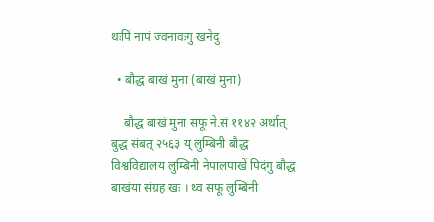थःपिं नापं ज्वनावःगु खनेदु

  • बौद्ध बाखं मुना (बाखं मुना)

    बौद्ध बाखं मुना सफू ने.सं ११४२ अर्थात् बुद्ध संबत् २५६३ य् लुम्बिनी बौद्ध विश्वविद्यालय लुम्बिनी नेपालपाखें पिदंगु बौद्ध बाखंया संग्रह खः । थ्व सफू लुम्बिनी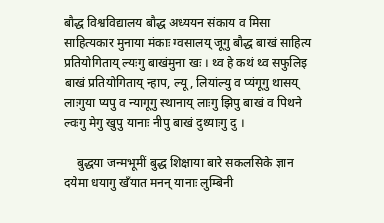बौद्ध विश्वविद्यालय बौद्ध अध्ययन संकाय व मिसा साहित्यकार मुनाया मंकाः ग्वसालय् जूगु बौद्ध बाखं साहित्य प्रतियोगिताय् ल्यःगु बाखंमुना खः । थ्व हे कथं थ्व सफुलिइ बाखं प्रतियोगिताय् न्हाप, ल्यू, लियांल्यु व प्यंगूगु थासय् लाःगुया प्यपु व न्यागूगु स्थानाय् लाःगु झिपु बाखं व पिथने ल्वःगु मेगु खुपु यानाः नीपु बाखं दुथ्याःगु दु ।

    बुद्धया जन्मभूमीं बुद्ध शिक्षाया बारे सकलसिके ज्ञान दयेमा धयागु खँयात मनन् यानाः लुम्बिनी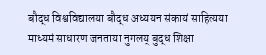बौद्ध विश्वविद्यालया बौद्ध अध्ययन संकायं साहित्यया माध्यमं साधारण जनताया नुगलय् बुद्ध शिक्षा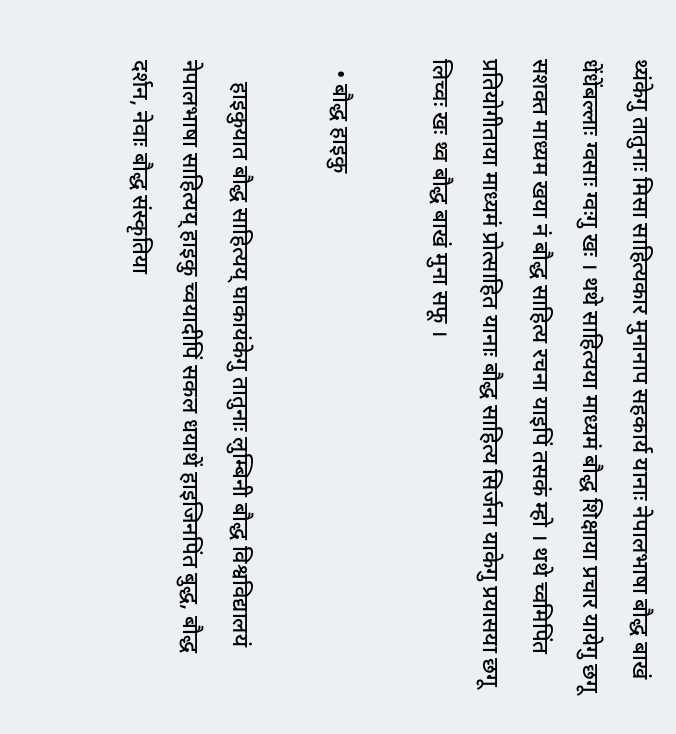थ्यंकेगु तातुनाः मिसा साहित्यकार मुनानाप सहकार्य यानाः नेपालभाषा बौद्ध बाखं धेंधेंबल्लाः ग्वसाः ग्वःगु खः । थथे साहित्यया माध्यमं बौद्ध शिक्षाया प्रचार यायेगु छगू सशक्त माध्यम खया नं बौद्ध साहित्य रचना याइपिं तसकं म्हो । थथे च्वमिपिंत प्रतियोगीताया माध्यमं प्रोत्साहित यानाः बौद्ध साहित्य सिर्जना याकेगु प्रयासया छगू लिच्वः खः थ्व बौद्ध बाखं मुना सफू ।

  • बौद्ध हाइकु

    हाइकुयात बौद्ध साहित्यय् घाकायंकेगु तातुनाः लुम्बिनी बौद्ध विश्वविद्यालयं नेपालभाषा साहित्यय् हाइकु च्वयादीपिं सकल धयाथें हाइजिनपिंत बुद्ध, बौद्ध दर्शन, नेवाः बौद्ध संस्कृतिया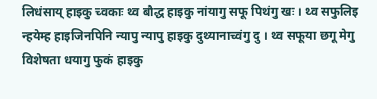लिधंसाय् हाइकु च्वकाः थ्व बौद्ध हाइकु नांयागु सफू पिथंगु खः । थ्व सफुलिइ न्हयेम्ह हाइजिनपिनि न्यापु न्यापु हाइकु दुथ्यानाच्वंगु दु । थ्व सफूया छगू मेगु विशेषता धयागु फुकं हाइकु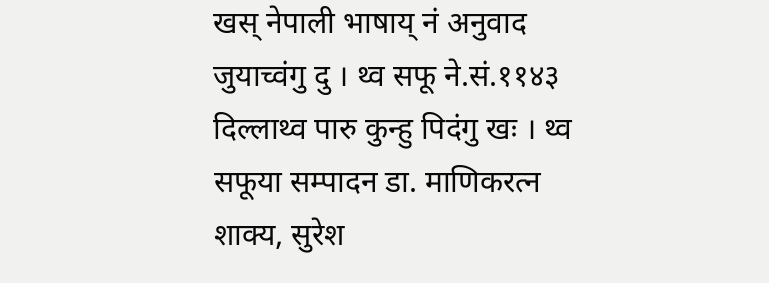खस् नेपाली भाषाय् नं अनुवाद जुयाच्वंगु दु । थ्व सफू ने.सं.११४३ दिल्लाथ्व पारु कुन्हु पिदंगु खः । थ्व सफूया सम्पादन डा. माणिकरत्न शाक्य, सुरेश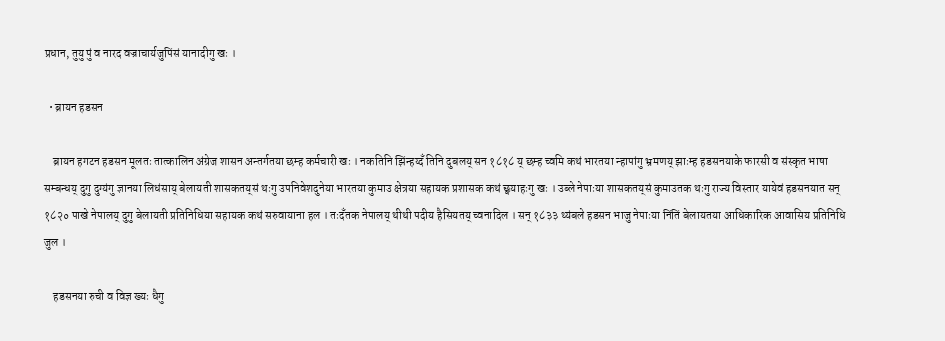प्रधान, तुयु पुं व नारद वज्राचार्यजुपिंसं यानादीगु खः ।

  • ब्रायन हडसन

    ब्रायन हगटन हडसन मूलतः तात्कालिन अंग्रेज शासन अन्तर्गतया छम्ह कर्मचारी खः । नकतिनि झिंन्हय्दँ तिनि दुबलय् सन १८१८ य् छम्ह च्वमि कथं भारतया न्हापांगु भ्रमणय् झाःम्ह हडसनयाके फारसी व संस्कृत भाषा सम्बन्धय् दुगु दुग्यंगु ज्ञानया लिधंसाय् बेलायती शासकतय्‌सं थःगु उपनिवेशदुनेया भारतया कुमाउ क्षेत्रया सहायक प्रशासक कथं छ्वयाहःगु खः । उब्ले नेपाःया शासकतय्‌सं कुमाउतक थःगु राज्य विस्तार यायेवं हडसनयात सन् १८२० पाखे नेपालय् दुगु बेलायती प्रतिनिधिया सहायक कथं सरुवायाना हल । तःदँतक नेपालय् थीथी पदीय हैसियतय् च्वनादिल । सन् १८३३ थ्यंबले हडसन भाजु नेपाःया निंतिं बेलायतया आधिकारिक आवासिय प्रतिनिधि जुल ।

    हडसनया रुची व विज्ञ ख्यः धैगु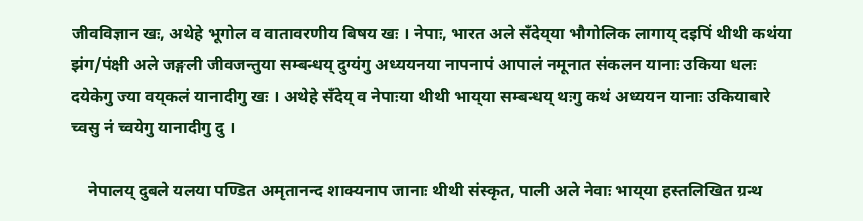जीवविज्ञान खः, अथेहे भूगोल व वातावरणीय बिषय खः । नेपाः, भारत अले सँदेय्‌या भौगोलिक लागाय् दइपिं थीथी कथंया झंग/पंक्षी अले जङ्गली जीवजन्तुया सम्बन्धय् दुग्यंगु अध्ययनया नापनापं आपालं नमूनात संकलन यानाः उकिया धलः दयेकेगु ज्या वय्‌कलं यानादीगु खः । अथेहे सँदेय् व नेपाःया थीथी भाय्‌या सम्बन्धय् थःगु कथं अध्ययन यानाः उकियाबारे च्वसु नं च्वयेगु यानादीगु दु ।

    नेपालय् दुबले यलया पण्डित अमृतानन्द शाक्यनाप जानाः थीथी संस्कृत, पाली अले नेवाः भाय्‌या हस्तलिखित ग्रन्थ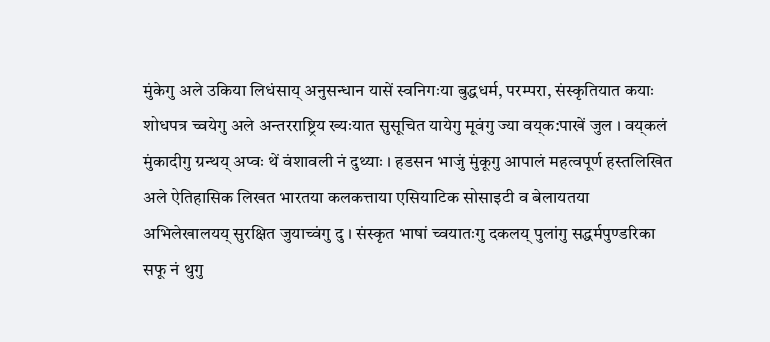मुंकेगु अले उकिया लिधंसाय् अनुसन्धान यासें स्वनिगःया बुद्धधर्म, परम्परा, संस्कृतियात कयाः शोधपत्र च्वयेगु अले अन्तरराष्ट्रिय ख्यःयात सुसूचित यायेगु मूवंगु ज्या वय्‌क:पाखें जुल । वय्‌कलं मुंकादीगु ग्रन्थय् अप्वः थें वंशावली नं दुथ्याः । हडसन भाजुं मुंकूगु आपालं महत्वपूर्ण हस्तलिखित अले ऐतिहासिक लिखत भारतया कलकत्ताया एसियाटिक सोसाइटी व बेलायतया अभिलेखालयय् सुरक्षित जुयाच्वंगु दु । संस्कृत भाषां च्वयातःगु दकलय् पुलांगु सद्धर्मपुण्डरिका सफू नं थुगु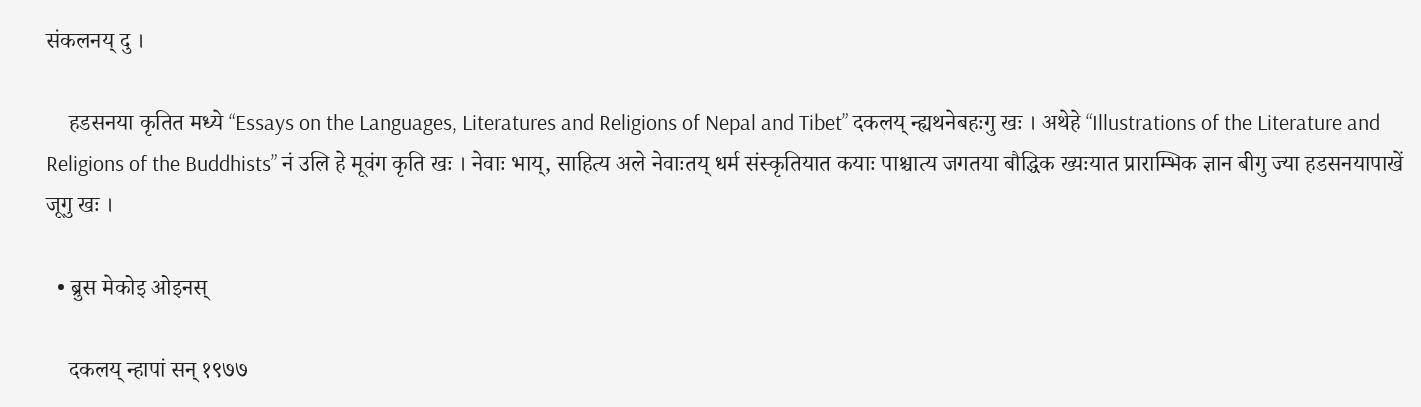संकलनय् दु ।

    हडसनया कृतित मध्ये “Essays on the Languages, Literatures and Religions of Nepal and Tibet” दकलय् न्ह्यथनेबहःगु खः । अथेहे “Illustrations of the Literature and Religions of the Buddhists” नं उलि हे मूवंग कृति खः । नेवाः भाय्, साहित्य अले नेवाःतय् धर्म संस्कृतियात कयाः पाश्चात्य जगतया बौद्धिक ख्यःयात प्राराम्भिक ज्ञान बीगु ज्या हडसनयापाखें जूगु खः ।

  • ब्रुस मेकोइ ओइनस्

    दकलय् न्हापां सन् १९७७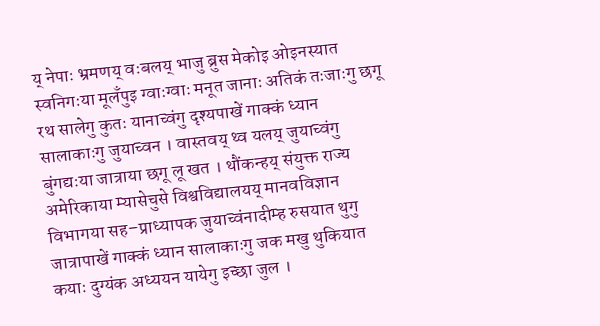य् नेपाः भ्रमणय् वःबलय् भाजु ब्रुस मेकोइ ओइनस्यात स्वनिगःया मूलँपुइ ग्वाःग्वाः मनूत जानाः अतिकं तःजाःगु छगू रथ सालेगु कुतः यानाच्वंगु दृश्यपाखें गाक्कं ध्यान सालाकाःगु जुयाच्वन । वास्तवय् थ्व यलय् जुयाच्वंगु बुंगद्यःया जात्राया छगू लू खत । थौंकन्हय् संयुक्त राज्य अमेरिकाया म्यासेचुसे विश्वविद्यालयय् मानवविज्ञान विभागया सह–प्राध्यापक जुयाच्वंनादीम्ह रुसयात थुगु जात्रापाखें गाक्कं ध्यान सालाकाःगु जक मखु थुकियात कयाः दुग्यंक अध्ययन यायेगु इच्छा जुल ।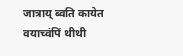जात्राय् ब्वति कायेत वयाच्वंपिं थीथी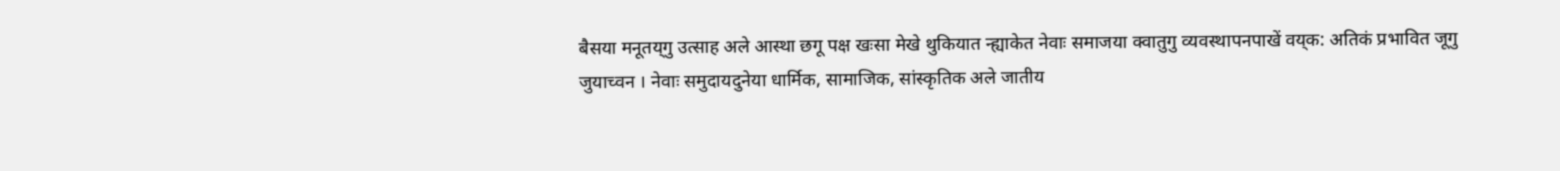बैसया मनूतय्‌गु उत्साह अले आस्था छगू पक्ष खःसा मेखे थुकियात न्ह्याकेत नेवाः समाजया क्वातुगु व्यवस्थापनपाखें वय्‌क: अतिकं प्रभावित जूगु जुयाच्वन । नेवाः समुदायदुनेया धार्मिक, सामाजिक, सांस्कृतिक अले जातीय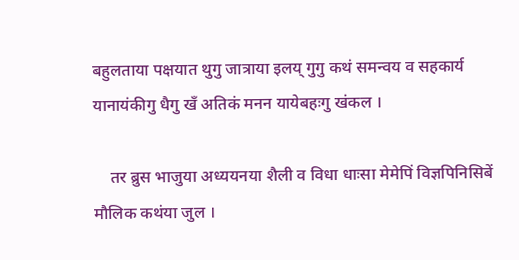बहुलताया पक्षयात थुगु जात्राया इलय् गुगु कथं समन्वय व सहकार्य यानायंकीगु धैगु खँ अतिकं मनन यायेबहःगु खंकल ।

    तर ब्रुस भाजुया अध्ययनया शैली व विधा धाःसा मेमेपिं विज्ञपिनिसिबें मौलिक कथंया जुल ।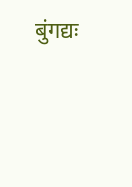बुंगद्यः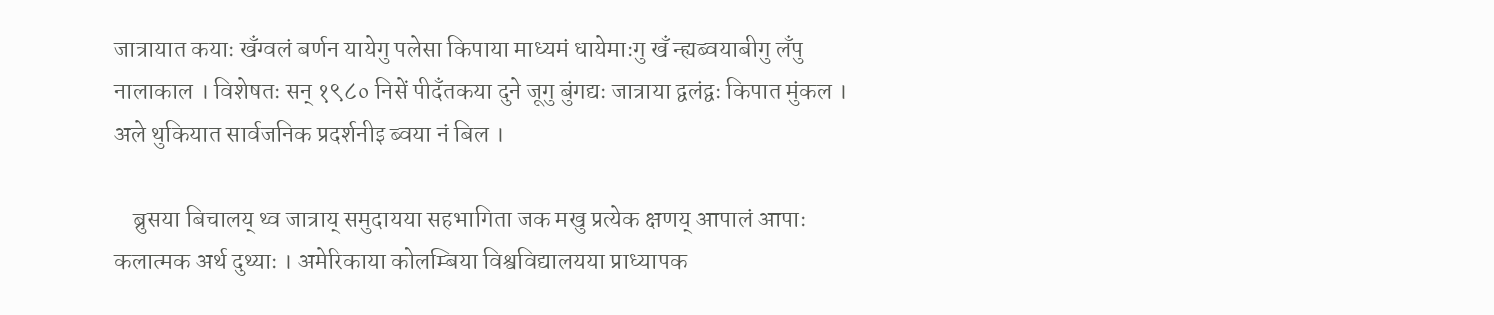जात्रायात कयाः खँग्वलं बर्णन यायेगु पलेसा किपाया माध्यमं धायेमाःगु खँ न्ह्यब्वयाबीगु लँपु नालाकाल । विशेषतः सन् १९८० निसें पीदँतकया दुने जूगु बुंगद्यः जात्राया द्वलंद्वः किपात मुंकल । अले थुकियात सार्वजनिक प्रदर्शनीइ ब्वया नं बिल ।

    ब्रुसया बिचालय् थ्व जात्राय् समुदायया सहभागिता जक मखु प्रत्येक क्षणय् आपालं आपाः कलात्मक अर्थ दुथ्याः । अमेरिकाया कोलम्बिया विश्वविद्यालयया प्राध्यापक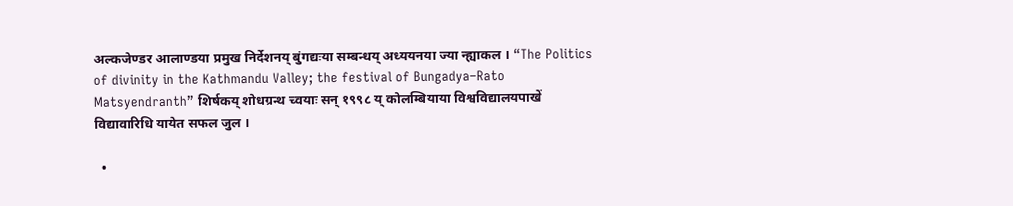अल्कजेण्डर आलाण्डया प्रमुख निर्देशनय् बुंगद्यःया सम्बन्धय् अध्ययनया ज्या न्ह्याकल । “The Politics of divinity in the Kathmandu Valley; the festival of Bungadya–Rato Matsyendranth” शिर्षकय् शोधग्रन्थ च्वयाः सन् १९९८ य् कोलम्बियाया विश्वविद्यालयपाखें विद्यावारिधि यायेत सफल जुल ।

  •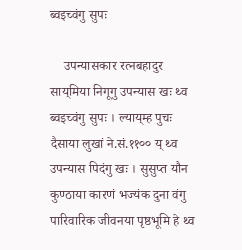ब्वइच्वंगु सुपः

    उपन्यासकार रत्नबहादुर साय्‌मिया निगूगु उपन्यास खः थ्व ब्वइच्वंगु सुपः । ल्याय्‌म्ह पुचः दैसाया लुखां ने.सं.११०० य् थ्व उपन्यास पिदंगु खः । सुसुप्त यौन कुण्ठाया कारणं भज्यंक दुना वंगु पारिवारिक जीवनया पृष्ठभूमि हे थ्व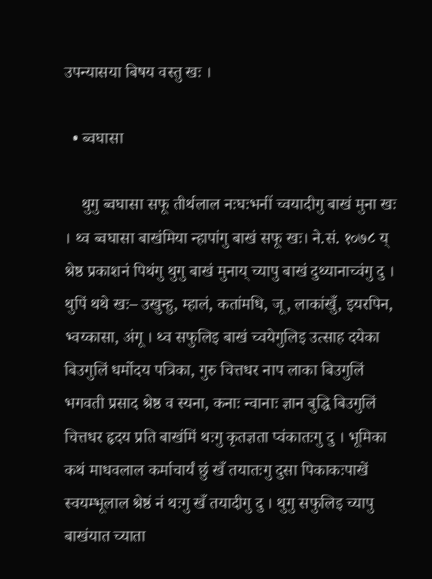उपन्यासया बिषय वस्तु खः ।

  • ब्वघासा

    थुगु ब्वघासा सफू तीर्थलाल नःघःभनीं च्वयादीगु बाखं मुना खः । थ्व ब्वघासा बाखंमिया न्हापांगु बाखं सफू खः। ने.सं. १०७८ य् श्रेष्ठ प्रकाशनं पिथंगु थुगु बाखं मुनाय् च्यापु बाखं दुथ्यानाच्वंगु दु । थुपिं थथे खः– उखुन्हु, म्हालं, कतांमधि, जू, लाकांखुँ, इयरपिन, भ्वय्कासा, अंगू । थ्व सफुलिइ बाखं च्वयेगुलिइ उत्साह दयेका बिउगुलिं धर्मोदय पत्रिका, गुरु चित्तधर नाप लाका बिउगुलिं भगवती प्रसाद श्रेष्ठ व स्यना, कनाः न्वानाः ज्ञान बुद्धि बिउगुलिं चित्तधर हृदय प्रति बाखंमिं थःगु कृतज्ञता प्वंकातःगु दु । भूमिका कथं माधवलाल कर्माचार्यं छुं खँ तयातःगु दुसा पिकाकःपाखें स्वयम्भूलाल श्रेष्ठं नं थःगु खँ तयादीगु दु । थुगु सफुलिइ च्यापु बाखंयात च्याता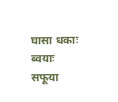घासा धकाः ब्वयाः सफूया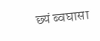छ्यं ब्वघासा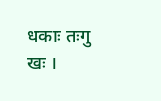धकाः तःगु खः ।